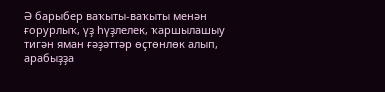Ә барыбер ваҡыты-ваҡыты менән ғорурлыҡ, үҙ һүҙлелек, ҡаршылашыу тигән яман ғәҙәттәр өҫтөнлөк алып, арабыҙҙа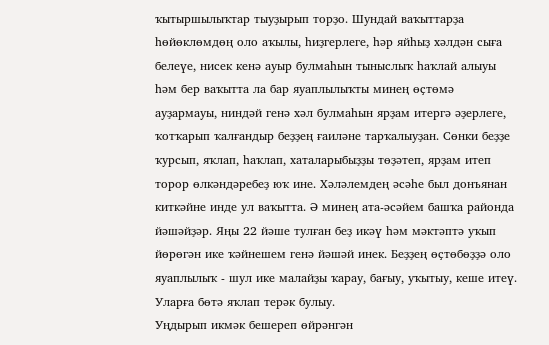ҡытыршылыҡтар тыуҙырып торҙо. Шундай ваҡыттарҙа һөйөклөмдөң оло аҡылы, һиҙгерлеге, һәр яйһыҙ хәлдән сыға белеүе, нисек кенә ауыр булмаһын тыныслыҡ һаҡлай алыуы һәм бер ваҡытта ла бар яуаплылыҡты минең өҫтөмә ауҙармауы, ниндәй генә хәл булмаһын ярҙам итергә әҙерлеге, ҡотҡарып ҡалғандыр беҙҙең ғаиләне тарҡалыуҙан. Сөнки беҙҙе ҡурсып, яҡлап, һаҡлап, хаталарыбыҙҙы төҙәтеп, ярҙам итеп торор өлкәндәребеҙ юҡ ине. Хәләлемдең әсәһе был донъянан киткәйне инде ул ваҡытта. Ә минең ата-әсәйем башҡа районда йәшәйҙәр. Яңы 22 йәше тулған беҙ икәү һәм мәктәптә уҡып йөрөгән ике ҡәйнешем генә йәшәй инек. Беҙҙең өҫтөбөҙҙә оло яуаплылыҡ - шул ике малайҙы ҡарау, бағыу, уҡытыу, кеше итеү. Уларға бөтә яҡлап терәк булыу.
Уңдырып икмәк бешереп өйрәнгән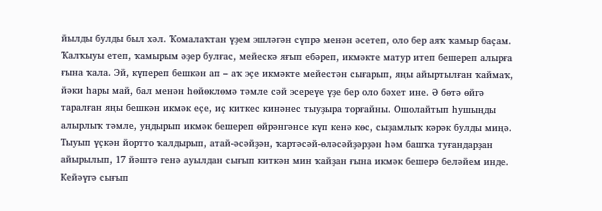йылды булды был хәл. Ҡомалаҡтан үҙем эшләгән сүпрә менән әсетеп, оло бер аяҡ ҡамыр баҫам. Ҡалҡыуы етеп, ҡамырым әҙер булғас, мейескә яғып ебәреп, икмәкте матур итеп бешереп алырға ғына ҡала. Эй, күпереп бешкән ап – аҡ эҫе икмәкте мейестән сығарып, яңы айыртылған ҡаймаҡ, йәки һары май, бал менән һөйөклөмә тәмле сәй эсереүе үҙе бер оло бәхет ине. Ә бөтә өйгә таралған яңы бешкән икмәк еҫе, иҫ киткес кинәнес тыуҙыра торғайны. Ошолайтып һушыңды алырлыҡ тәмле, уңдырып икмәк бешереп өйрәнгәнсе күп кенә көс, сыҙамлыҡ кәрәк булды миңә.
Тыуып үҫкән йортто ҡалдырып, атай-әсәйҙән, ҡартәсәй-өләсәйҙәрҙән һәм башҡа туғандарҙан айырылып, 17 йәштә генә ауылдан сығып киткән мин ҡайҙан ғына икмәк бешерә беләйем инде. Кейәүгә сығып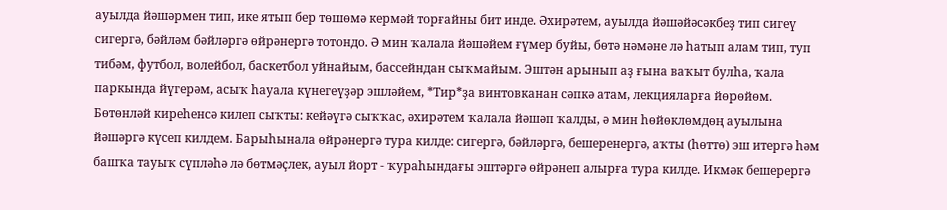ауылда йәшәрмен тип, ике ятып бер төшөмә кермәй торғайны бит инде. Әхирәтем, ауылда йәшәйәсәкбеҙ тип сигеү сигергә, бәйләм бәйләргә өйрәнергә тотондо. Ә мин ҡалала йәшәйем ғүмер буйы, бөтә нәмәне лә һатып алам тип, туп тибәм, футбол, волейбол, баскетбол уйнайым, бассейндан сыҡмайым. Эштән арынып аҙ ғына ваҡыт булһа, ҡала паркында йүгерәм, асыҡ һауала күнегеүҙәр эшләйем, *Тир*ҙа винтовканан сәпкә атам, лекцияларға йөрөйөм.
Бөтөнләй киреһенсә килеп сыҡты: кейәүгә сыҡҡас, әхирәтем ҡалала йәшәп ҡалды, ә мин һөйөклөмдөң ауылына йәшәргә күсеп килдем. Барыһынала өйрәнергә тура килде: сигергә, бәйләргә, бешеренергә, аҡты (һөттө) эш итергә һәм башҡа тауыҡ сүпләһә лә бөтмәҫлек, ауыл йорт - ҡураһындағы эштәргә өйрәнеп алырға тура килде. Икмәк бешерергә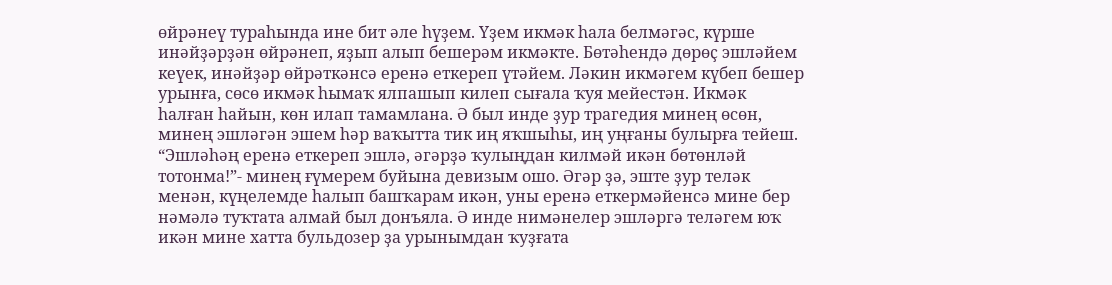өйрәнеү тураһында ине бит әле һүҙем. Үҙем икмәк һала белмәгәс, күрше инәйҙәрҙән өйрәнеп, яҙып алып бешерәм икмәкте. Бөтәһендә дөрөҫ эшләйем кеүек, инәйҙәр өйрәткәнсә еренә еткереп үтәйем. Ләкин икмәгем күбеп бешер урынға, сөсө икмәк һымаҡ ялпашып килеп сығала ҡуя мейестән. Икмәк һалған һайын, көн илап тамамлана. Ә был инде ҙур трагедия минең өсөн, минең эшләгән эшем һәр ваҡытта тик иң яҡшыһы, иң уңғаны булырға тейеш. “Эшләһәң еренә еткереп эшлә, әгәрҙә ҡулыңдан килмәй икән бөтөнләй тотонма!”- минең ғүмерем буйына девизым ошо. Әгәр ҙә, эште ҙур теләк менән, күңелемде һалып башҡарам икән, уны еренә еткермәйенсә мине бер нәмәлә туҡтата алмай был донъяла. Ә инде нимәнелер эшләргә теләгем юҡ икән мине хатта бульдозер ҙа урынымдан ҡуҙғата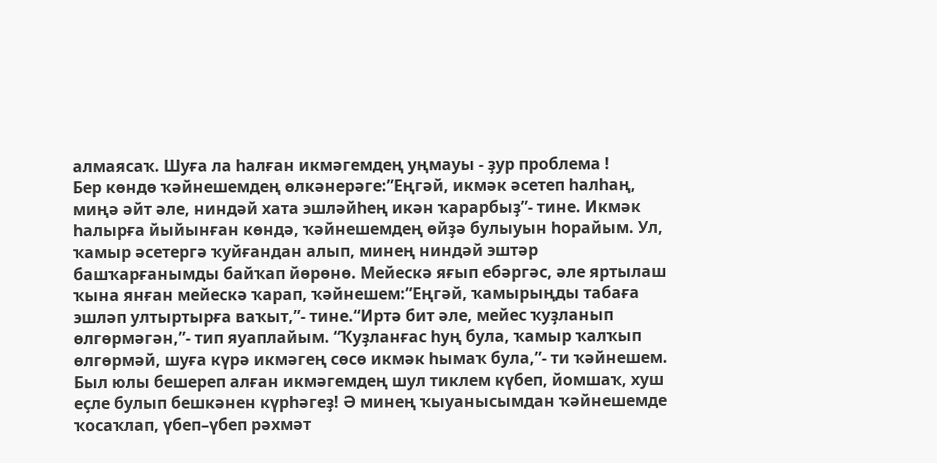алмаясаҡ. Шуға ла һалған икмәгемдең уңмауы - ҙур проблема !
Бер көндө ҡәйнешемдең өлкәнерәге:”Еңгәй, икмәк әсетеп һалһаң, миңә әйт әле, ниндәй хата эшләйһең икән ҡарарбыҙ”- тине. Икмәк һалырға йыйынған көндә, ҡәйнешемдең өйҙә булыуын һорайым. Ул, ҡамыр әсетергә ҡуйғандан алып, минең ниндәй эштәр
башҡарғанымды байҡап йөрөнө. Мейескә яғып ебәргәс, әле яртылаш ҡына янған мейескә ҡарап, ҡәйнешем:”Еңгәй, ҡамырыңды табаға эшләп ултыртырға ваҡыт,”- тине.“Иртә бит әле, мейес ҡуҙланып өлгөрмәгән,”- тип яуаплайым. “Ҡуҙланғас һуң була, ҡамыр ҡалҡып өлгөрмәй, шуға күрә икмәгең сөсө икмәк һымаҡ була,”- ти ҡәйнешем.
Был юлы бешереп алған икмәгемдең шул тиклем күбеп, йомшаҡ, хуш еҫле булып бешкәнен күрһәгеҙ! Ә минең ҡыуанысымдан ҡәйнешемде ҡосаҡлап, үбеп–үбеп рәхмәт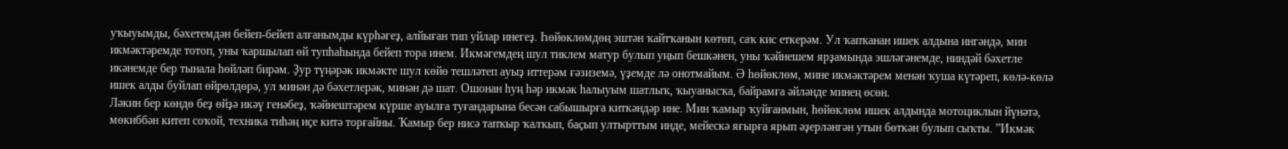уҡыуымды, бәхетемдән бейеп-бейеп алғанымды күрһәгеҙ, алйыған тип уйлар инегеҙ. Һөйөклөмдөң эштән ҡайтҡанын көтөп, саҡ кис еткерәм. Ул ҡапҡанан ишек алдына ингәндә, мин икмәктәремде тотоп, уны ҡаршылап өй тупһаһында бейеп тора инем. Икмәгемдең шул тиклем матур булып уңып бешкәнен, уны ҡәйнешем ярҙамында эшләгәнемде, ниндәй бәхетле икәнемде бер тынала һөйләп бирәм. Ҙур түңәрәк икмәкте шул көйө тешләтеп ауыҙ иттерәм ғәзиземә, үҙемде лә онотмайым. Ә һөйөклөм, мине икмәктәрем менән ҡуша күтәреп, көлә-көлә ишек алды буйлап өйрөлдөрә, ул минән дә бәхетлерәк, минән дә шат. Ошонан һуң һәр икмәк һалыуым шатлыҡ, ҡыуанысҡа, байрамға әйләнде минең өсөн.
Ләкин бер көндө беҙ өйҙә икәү генәбеҙ, ҡәйнештәрем күрше ауылға туғандарына бесән сабышырға киткәндәр ине. Мин ҡамыр ҡуйғанмын, һөйөклөм ишек алдында мотоциклын йүнәтә, мөкиббән китеп соҡой, техника тиһәң иҫе китә торғайны. Ҡамыр бер нисә тапҡыр ҡалҡып, баҫып ултырттым инде, мейескә яғырға ярып әҙерләнгән утын бөткән булып сыҡты. ”Икмәк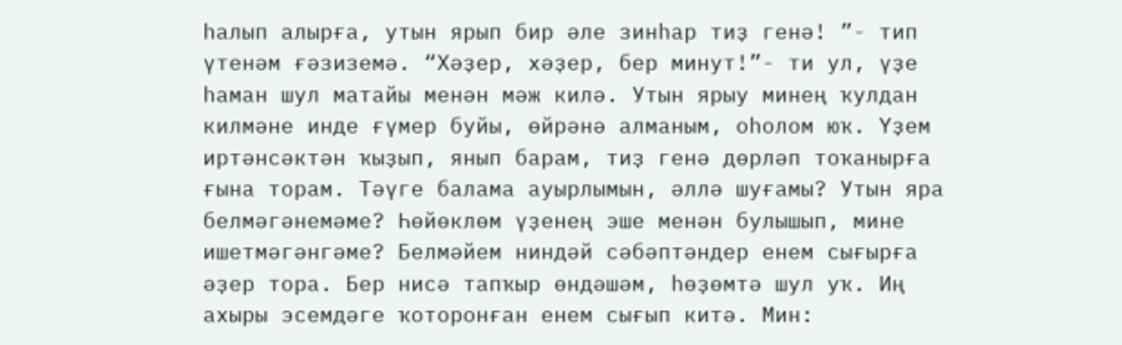һалып алырға, утын ярып бир әле зинһар тиҙ генә! ”- тип үтенәм ғәзиземә. “Хәҙер, хәҙер, бер минут!”- ти ул, үҙе һаман шул матайы менән мәж килә. Утын ярыу минең ҡулдан килмәне инде ғүмер буйы, өйрәнә алманым, оһолом юҡ. Үҙем иртәнсәктән ҡыҙып, янып барам, тиҙ генә дөрләп тоҡанырға ғына торам. Тәүге балама ауырлымын, әллә шуғамы? Утын яра белмәгәнемәме? Һөйөклөм үҙенең эше менән булышып, мине ишетмәгәнгәме? Белмәйем ниндәй сәбәптәндер енем сығырға әҙер тора. Бер нисә тапҡыр өндәшәм, һөҙөмтә шул уҡ. Иң ахыры эсемдәге ҡоторонған енем сығып китә. Мин: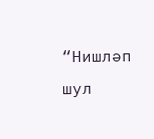“Нишләп шул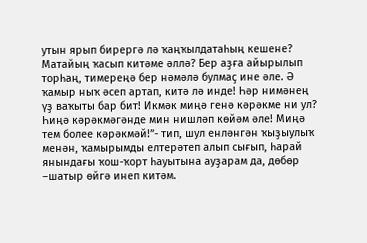утын ярып бирергә лә ҡаңҡылдатаһың кешене? Матайың ҡасып китәме әллә? Бер аҙға айырылып торһаң, тимереңә бер нәмәлә булмаҫ ине әле. Ә ҡамыр ныҡ әсеп артап, китә лә инде! Һәр нимәнең үҙ ваҡыты бар бит! Икмәк миңә генә кәрәкме ни ул? Һиңә кәрәкмәгәнде мин нишләп көйәм әле! Миңә тем более кәрәкмәй!”- тип, шул енләнгән ҡыҙыулыҡ менән, ҡамырымды елтерәтеп алып сығып, һарай янындағы ҡош-ҡорт һауытына ауҙарам да, дөбөр –шатыр өйгә инеп китәм.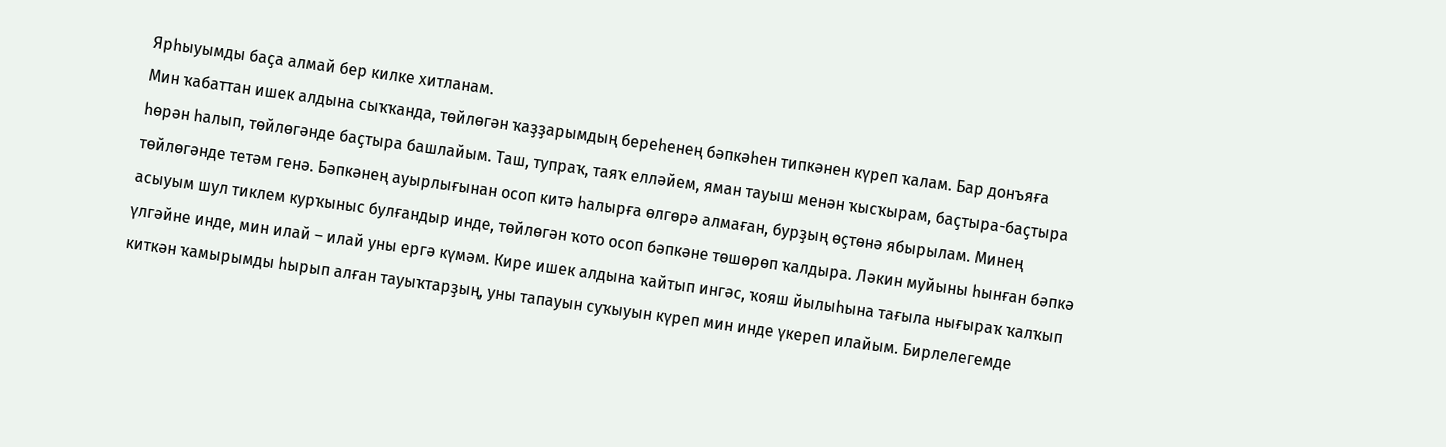Ярһыуымды баҫа алмай бер килке хитланам.
Мин ҡабаттан ишек алдына сыҡҡанда, төйлөгән ҡаҙҙарымдың береһенең бәпкәһен типкәнен күреп ҡалам. Бар донъяға һөрән һалып, төйлөгәнде баҫтыра башлайым. Таш, тупраҡ, таяҡ елләйем, яман тауыш менән ҡысҡырам, баҫтыра-баҫтыра төйлөгәнде тетәм генә. Бәпкәнең ауырлығынан осоп китә һалырға өлгөрә алмаған, бурҙың өҫтөнә ябырылам. Минең асыуым шул тиклем курҡыныс булғандыр инде, төйлөгән ҡото осоп бәпкәне төшөрөп ҡалдыра. Ләкин муйыны һынған бәпкә үлгәйне инде, мин илай – илай уны ергә күмәм. Кире ишек алдына ҡайтып ингәс, ҡояш йылыһына тағыла нығыраҡ ҡалҡып киткән ҡамырымды һырып алған тауыҡтарҙың, уны тапауын суҡыуын күреп мин инде үкереп илайым. Бирлелегемде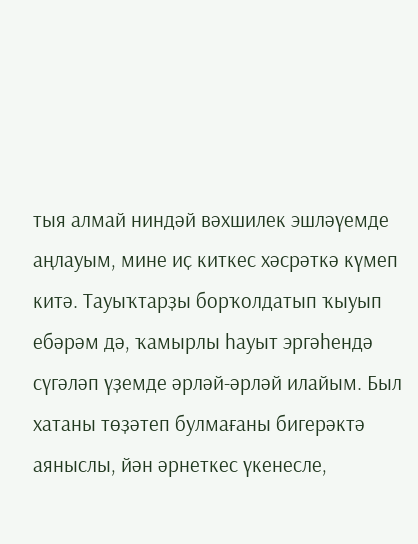тыя алмай ниндәй вәхшилек эшләүемде аңлауым, мине иҫ киткес хәсрәткә күмеп китә. Тауыҡтарҙы борҡолдатып ҡыуып ебәрәм дә, ҡамырлы һауыт эргәһендә сүгәләп үҙемде әрләй-әрләй илайым. Был хатаны төҙәтеп булмағаны бигерәктә аяныслы, йән әрнеткес үкенесле,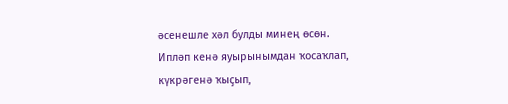әсенешле хәл булды минең өсөн.
Ипләп кенә яуырынымдан ҡосаҡлап, күкрәгенә ҡыҫып,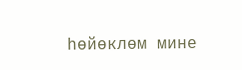һөйөклөм мине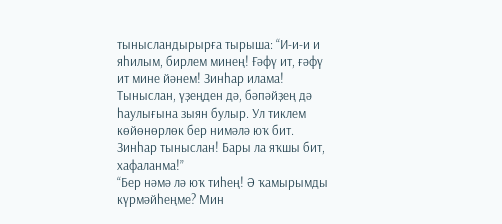тынысландырырға тырыша: “И-и-и и яһилым, бирлем минең! Ғәфү ит, ғәфү ит мине йәнем! Зинһар илама! Тыныслан, үҙеңден дә, бәпәйҙең дә һаулығына зыян булыр. Ул тиклем көйөнөрлөк бер нимәлә юҡ бит. Зинһар тыныслан! Бары ла яҡшы бит, хафаланма!”
“Бер нәмә лә юҡ тиһең! Ә ҡамырымды күрмәйһеңме? Мин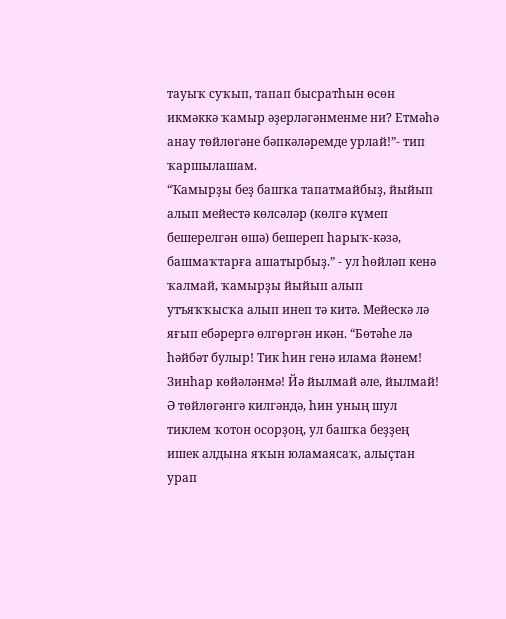тауыҡ суҡып, тапап бысратһын өсөн икмәккә ҡамыр әҙерләгәнменме ни? Етмәһә анау төйлөгәне бәпкәләремде урлай!”- тип ҡаршылашам.
“Ҡамырҙы беҙ башҡа тапатмайбыҙ, йыйып алып мейестә көлсәләр (көлгә күмеп бешерелгән өшә) бешереп һарыҡ-кәзә, башмаҡтарға ашатырбыҙ.” - ул һөйләп кенә ҡалмай, ҡамырҙы йыйып алып утъяҡҡысҡа алып инеп тә китә. Мейескә лә яғып ебәрергә өлгөргән икән. “Бөтәһе лә һәйбәт булыр! Тик һин генә илама йәнем! Зинһар көйәләнмә! Йә йылмай әле, йылмай! Ә төйлөгәнгә килгәндә, һин уның шул тиклем ҡотон осорҙоң, ул башҡа беҙҙең ишек алдына яҡын юламаясаҡ, алыҫтан урап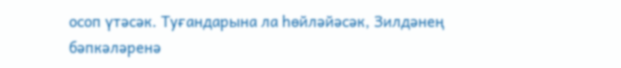осоп үтәсәк. Туғандарына ла һөйләйәсәк, Зилдәнең бәпкәләренә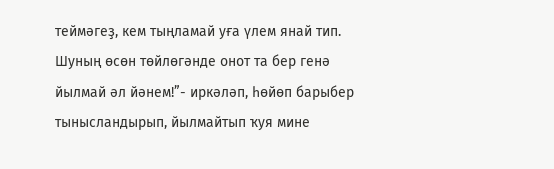теймәгеҙ, кем тыңламай уға үлем янай тип. Шуның өсөн төйлөгәнде онот та бер генә йылмай әл йәнем!”- иркәләп, һөйөп барыбер тынысландырып, йылмайтып ҡуя мине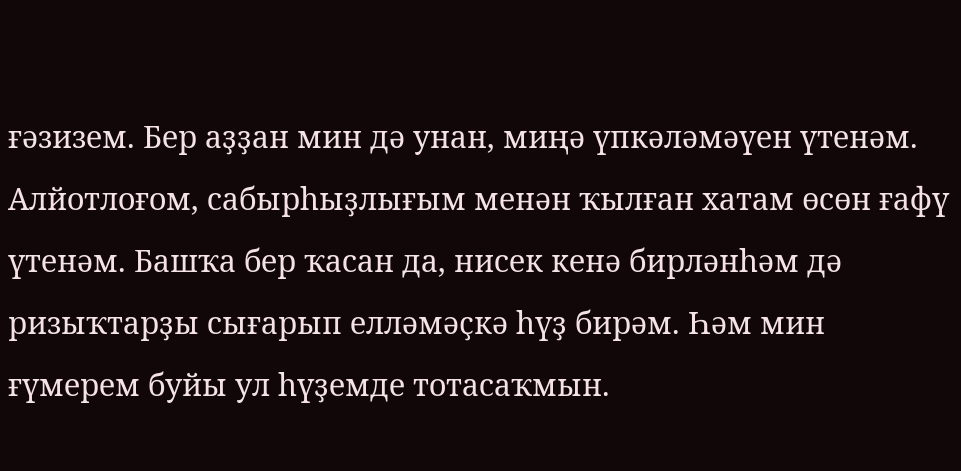ғәзизем. Бер аҙҙан мин дә унан, миңә үпкәләмәүен үтенәм. Алйотлоғом, сабырһыҙлығым менән ҡылған хатам өсөн ғафү үтенәм. Башҡа бер ҡасан да, нисек кенә бирләнһәм дә ризыҡтарҙы сығарып елләмәҫкә һүҙ бирәм. Һәм мин ғүмерем буйы ул һүҙемде тотасаҡмын.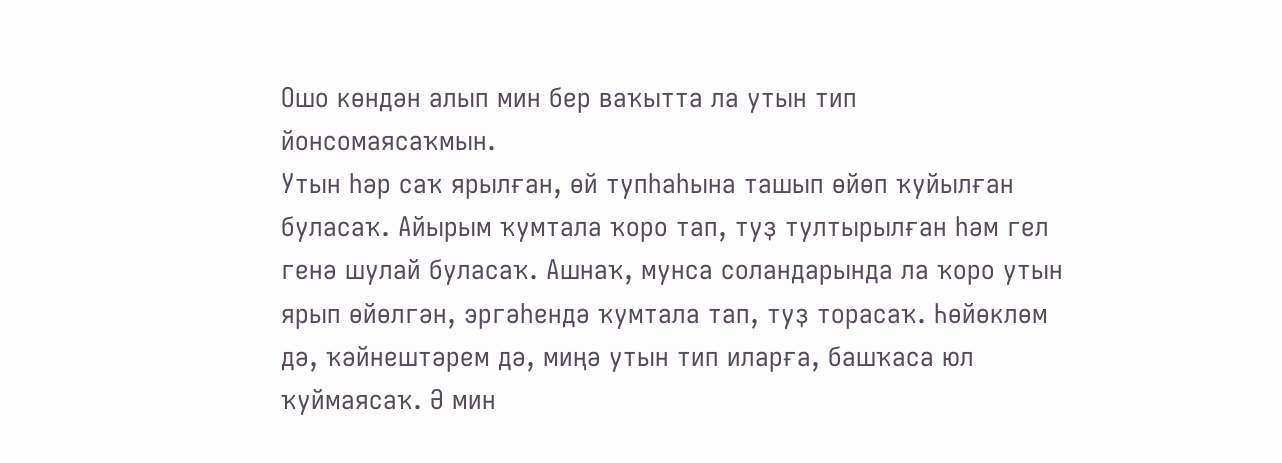Ошо көндән алып мин бер ваҡытта ла утын тип йонсомаясаҡмын.
Утын һәр саҡ ярылған, өй тупһаһына ташып өйөп ҡуйылған буласаҡ. Айырым ҡумтала ҡоро тап, туҙ тултырылған һәм гел генә шулай буласаҡ. Ашнаҡ, мунса соландарында ла ҡоро утын ярып өйөлгән, эргәһендә ҡумтала тап, туҙ торасаҡ. Һөйөклөм дә, ҡәйнештәрем дә, миңә утын тип иларға, башҡаса юл ҡуймаясаҡ. Ә мин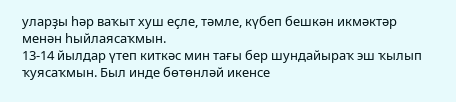уларҙы һәр ваҡыт хуш еҫле, тәмле, күбеп бешкән икмәктәр менән һыйлаясаҡмын.
13-14 йылдар үтеп киткәс мин тағы бер шундайыраҡ эш ҡылып ҡуясаҡмын. Был инде бөтөнләй икенсе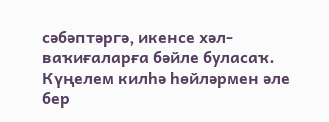сәбәптәргә, икенсе хәл-ваҡиғаларға бәйле буласаҡ. Күңелем килһә һөйләрмен әле бер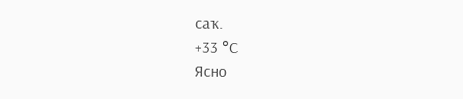саҡ.
+33 °С
Ясно